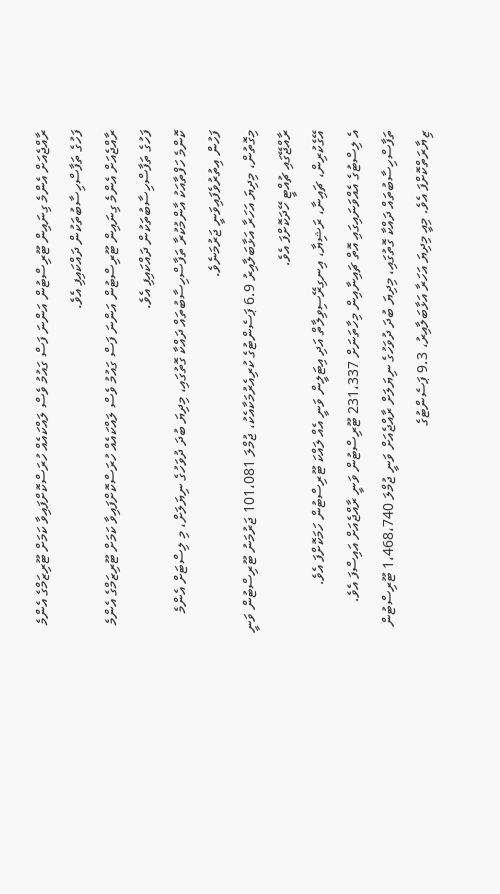ރާއްޖެއަށް އެންމެ ގިނައިން ޓޫރިސްޓުން އަންނަ ފަސް ގައުމު ވެސް ލައްކައެއް ހުރަސްކޮށްފައިވާ ކަމަށް ޓޫރިޒަމްގެ އެންމެ ފަހުގެ ތަފާސްހިސާބުތަކުން ދައްކައިފި އެވެ.
ރާއްޖެއަށް އެންމެ ގިނައިން ޓޫރިސްޓުން އަންނަ ފަސް ގައުމު ވެސް ލައްކައެއް ހުރަސްކޮށްފައިވާ ކަމަށް ޓޫރިޒަމްގެ އެންމެ ފަހުގެ ތަފާސްހިސާބުތަކުން ދައްކައިފި އެވެ.
ކޮންމެ ހަފްތާއަކު އާންމުކުރާ ތަފާސްހިސާބުތައް ދައްކާ ގޮތުގައި، މިދިޔަ ބުދަ ދުވަހުގެ ނިޔަލަށް، މި ލިސްޓަށް އެންމެ ފަހުން އިތުރުވެފައިވަނީ ޖަރުމަނެވެ.
މިގޮތުން، މިދިޔަ އަހަރާ އަޅާބަލާއިރު 6.9 ޕަސެންޓުގެ ކުރިއެރުމަކާއެކު، ޖުމްލަ 101،081 ޖަރުމަނު ޓޫރިސްޓުން ވަނީ ރާއްޖޭގައި ޗުއްޓީ ހޭދަކޮށްފަ އެވެ.
އޭގެކުރިން، ޗައިނާ، ރަޝިޔާ، އިނގިރޭސިވިލާތް އަދި އިޓަލީން ވަނީ އެއް ލައްކަ ޓޫރިސްޓުން ހަމަކޮށްފަ އެވެ.
އެ ލިސްޓުގެ އެއްވަނައިގައި އޮތް ޗައިނާއިން މިހާތަނަށް 231،337 ޓޫރިސްޓުން ވަނީ ރާއްޖެއަށް އައިސްފަ އެވެ.
ތަފާސްހިސާބުތައް ދައްކާ ގޮތުގައި، މިދިޔަ ބުދަ ދުވަހުގެ ނިޔަލަށް ރާއްޖެއަށް ވަނީ ޖުމްލަ 1،468،740 ޓޫރިސްޓުން ޒިޔާރަތްކޮށްފަ އެވެ. މިއީ މިދިޔަ އަހަރާ އަޅާބަލާއިރު، 9.3 ޕަސެންޓުގެ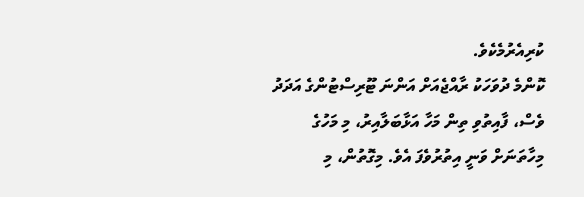ކުރިއެރުމެކެވެ.
ކޮންމެ ދުވަހަކު ރާއްޖެއަށް އަންނަ ޓޫރިސްޓުންގެ އަދަދު ވެސް، ފާއިތުވި ތިން މަހާ އަޅާބަލާއިރު، މި މަހުގެ މިހާތަނަށް ވަނީ އިތުރުވެފަ އެވެ. މިގޮތުން، މި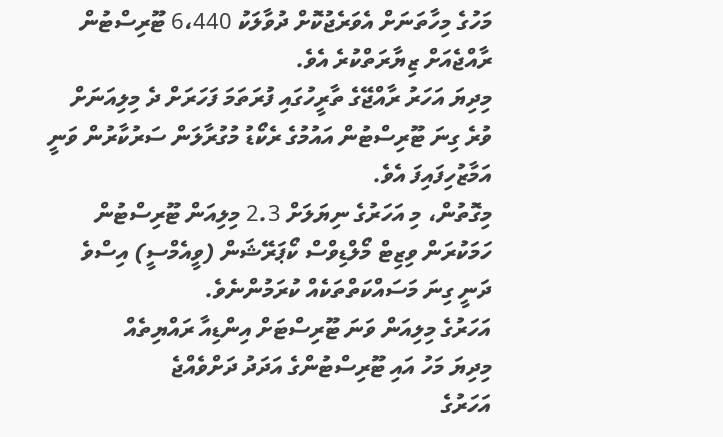މަހުގެ މިހާތަނަށް އެވަރެޖުކޮށް ދުވާލަކު 6،440 ޓޫރިސްޓުން ރާއްޖެއަށް ޒިޔާރަތްކުރެ އެވެ.
މިދިޔަ އަހަރު ރާއްޖޭގެ ތާރީހުގައި ފުރަތަމަ ފަހަރަށް ދެ މިލިއަނަށް ވުރެ ގިނަ ޓޫރިސްޓުން އައުމުގެ ރެކޯޑު މުގުރާލަން ސަރުކާރުން ވަނީ އަމާޒުހިފައިފަ އެވެ.
މިގޮތުން، މި އަހަރުގެ ނިޔަލަށް 2.3 މިލިއަން ޓޫރިސްޓުން ހަމަކުރަން ވިޒިޓް މޯލްޑިވްސް ކޯޕަރޭޝަން (ވީއެމްސީ) އިސްވެ ދަނީ ގިނަ މަސައްކަތްތަކެއް ކުރަމުންނެވެ.
އަހަރުގެ މިލިއަން ވަނަ ޓޫރިސްޓަށް އިންޑިއާ ރައްޔިތެއް
މިދިޔަ މަހު އައި ޓޫރިސްޓުންގެ އަދަދު ދަށްވެއްޖެ
އަހަރުގެ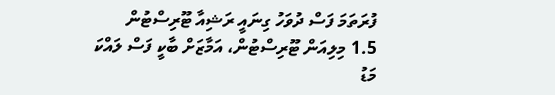ފުރަތަމަ ފަސް ދުވަހު ގިނައީ ރަޝިއާ ޓޫރިސްޓުން
1.5 މިލިއަން ޓޫރިސްޓުން، އަމާޒަށް ބާކީ ފަސް ލައްކަ
މަޑު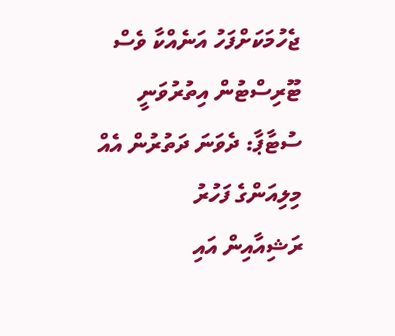ޖެހުމަކަށްފަހު އަނެއްކާ ވެސް ޓޫރިސްޓުން އިތުރުވަނީ
ސުޓާޕާ: ދެވަނަ ދަތުރުން އެއް މިލިއަންގެ ފަހުރު
ރަޝިއާއިން އައި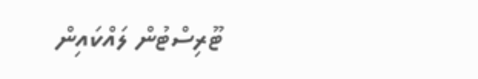ޓޫރިސްޓުން ލައްކައިން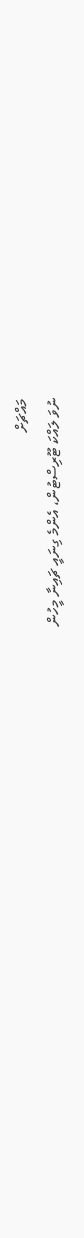މައްޗަށް
ނުވަ ލައްކަ ޓޫރިސްޓުން، އެންމެ ގިނައީ ޗައިނާ މީހުން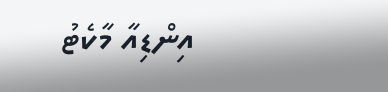އިންޑިއާ މާކެޓު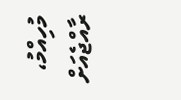މުހިއްމު، ރާއްޖެއަށް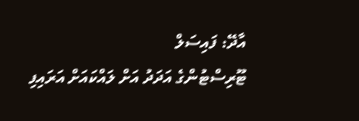އާދޭ: ފައިސަލް
ޓޫރިސްޓުންގެ އަދަދު އަށް ލައްކައަށް އަރައިފި